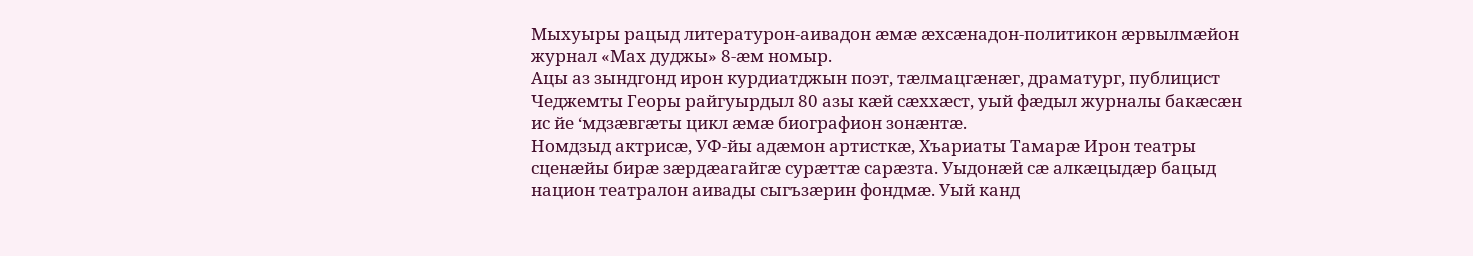Мыхуыры рацыд литературон-аивадон ӕмӕ ӕхсӕнадон-политикон ӕрвылмӕйон журнал «Мах дуджы» 8-ӕм номыр.
Ацы аз зындгонд ирон курдиатджын поэт, тӕлмацгӕнӕг, драматург, публицист Чеджемты Георы райгуырдыл 80 азы кӕй сӕххӕст, уый фӕдыл журналы бакӕсӕн ис йе ‘мдзӕвгӕты цикл ӕмӕ биографион зонӕнтӕ.
Номдзыд актрисӕ, УФ-йы адӕмон артисткӕ, Хъариаты Тамарӕ Ирон театры сценӕйы бирӕ зӕрдӕагайгӕ сурӕттӕ сарӕзта. Уыдонӕй сӕ алкӕцыдӕр бацыд национ театралон аивады сыгъзӕрин фондмӕ. Уый канд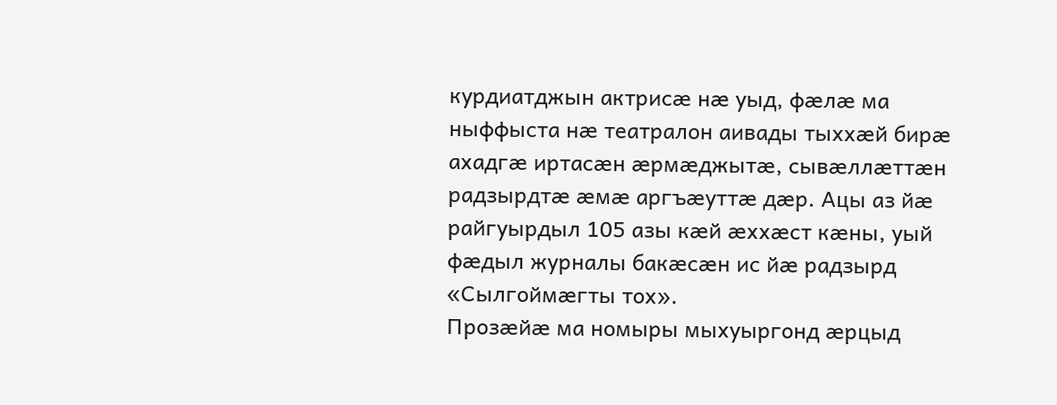курдиатджын актрисӕ нӕ уыд, фӕлӕ ма ныффыста нӕ театралон аивады тыххӕй бирӕ ахадгӕ иртасӕн ӕрмӕджытӕ, сывӕллӕттӕн радзырдтӕ ӕмӕ аргъӕуттӕ дӕр. Ацы аз йӕ райгуырдыл 105 азы кӕй ӕххӕст кӕны, уый фӕдыл журналы бакӕсӕн ис йӕ радзырд «Сылгоймӕгты тох».
Прозӕйӕ ма номыры мыхуыргонд ӕрцыд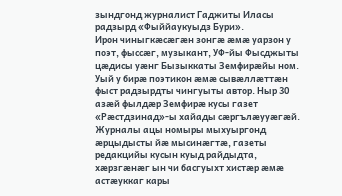зындгонд журналист Гаджиты Иласы радзырд «Фыййаукуыдз Бури».
Ирон чиныгкӕсӕгӕн зонгӕ ӕмӕ уарзон у поэт, фыссӕг, музыкант, УФ-йы Фысджыты цӕдисы уӕнг Бызыккаты Земфирӕйы ном. Уый у бирӕ поэтикон ӕмӕ сывӕллӕттӕн фыст радзырдты чингуыты автор. Ныр 30 азӕй фылдӕр Земфирӕ кусы газет «Рӕстдзинад»-ы хайады сӕргълӕууӕгӕй. Журналы ацы номыры мыхуыргонд ӕрцыдысты йӕ мысинӕгтӕ, газеты редакцийы кусын куыд райдыдта, хӕрзгӕнӕг ын чи басгуыхт хистӕр ӕмӕ астӕуккаг кары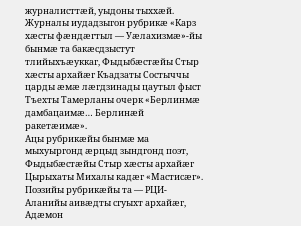журналисттӕй, уыдоны тыххӕй.
Журналы иудадзыгон рубрикӕ «Карз хӕсты фӕндӕгтыл — Уӕлахизмӕ»-йы бынмӕ та бакӕсдзыстут тлийыхъӕуккаг, Фыдыбӕстӕйы Стыр хӕсты архайӕг Къадзаты Состыччы царды ӕмӕ лӕгдзинады цаутыл фыст Тъехты Тамерланы очерк «Берлинмӕ дамбацаимӕ… Берлинӕй ракетӕимӕ».
Ацы рубрикӕйы бынмӕ ма мыхуыргонд ӕрцыд зындгонд поэт, Фыдыбӕстӕйы Стыр хӕсты архайӕг Цырыхаты Михалы кадӕг «Мастисӕг». Поэзийы рубрикӕйы та — РЦИ-Аланийы аивӕдты сгуыхт архайӕг, Адӕмон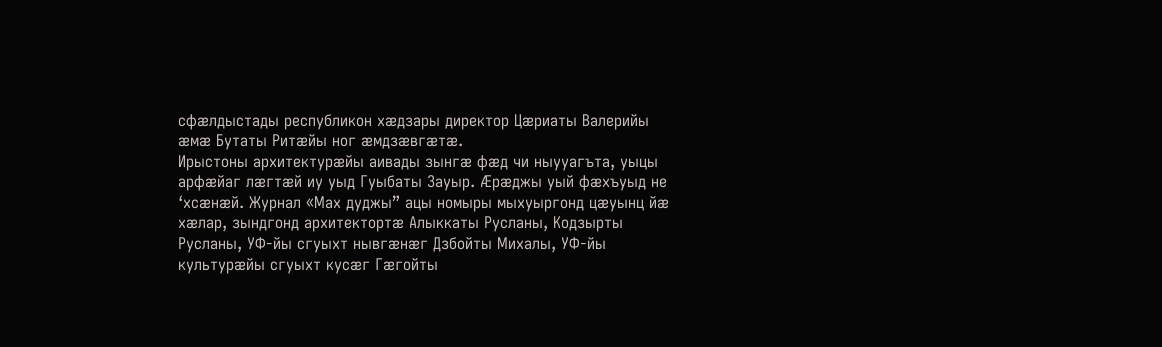сфӕлдыстады республикон хӕдзары директор Цӕриаты Валерийы ӕмӕ Бутаты Ритӕйы ног ӕмдзӕвгӕтӕ.
Ирыстоны архитектурӕйы аивады зынгӕ фӕд чи ныууагъта, уыцы арфӕйаг лӕгтӕй иу уыд Гуыбаты Зауыр. Ӕрӕджы уый фӕхъуыд не ‘хсӕнӕй. Журнал «Мах дуджы” ацы номыры мыхуыргонд цӕуынц йӕ хӕлар, зындгонд архитектортӕ Алыккаты Русланы, Кодзырты Русланы, УФ-йы сгуыхт нывгӕнӕг Дзбойты Михалы, УФ-йы культурӕйы сгуыхт кусӕг Гӕгойты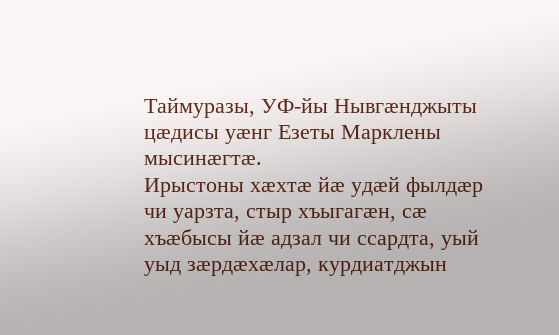Таймуразы, УФ-йы Нывгӕнджыты цӕдисы уӕнг Езеты Марклены мысинӕгтӕ.
Ирыстоны хӕхтӕ йӕ удӕй фылдӕр чи уарзта, стыр хъыгагӕн, сӕ хъӕбысы йӕ адзал чи ссардта, уый уыд зӕрдӕхӕлар, курдиатджын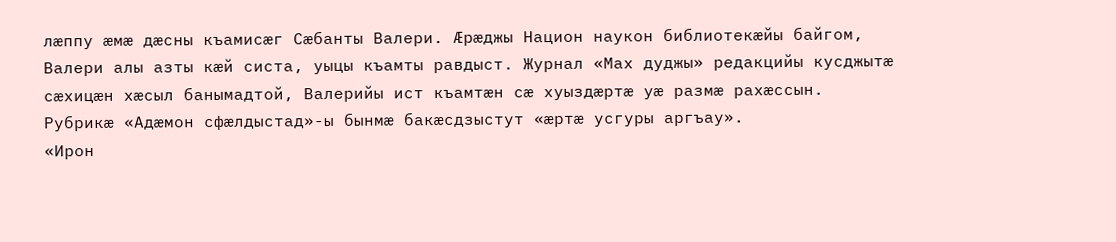лӕппу ӕмӕ дӕсны къамисӕг Сӕбанты Валери. Ӕрӕджы Национ наукон библиотекӕйы байгом, Валери алы азты кӕй систа, уыцы къамты равдыст. Журнал «Мах дуджы» редакцийы кусджытӕ сӕхицӕн хӕсыл банымадтой, Валерийы ист къамтӕн сӕ хуыздӕртӕ уӕ размӕ рахӕссын.
Рубрикӕ «Адӕмон сфӕлдыстад»-ы бынмӕ бакӕсдзыстут «ӕртӕ усгуры аргъау».
«Ирон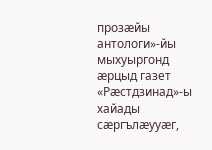прозӕйы антологи»-йы мыхуыргонд ӕрцыд газет «Рӕстдзинад»-ы хайады сӕргълӕууӕг,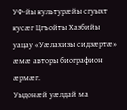УФ-йы культурӕйы сгуыхт кусӕг Цгъойты Хазбийы уацау «Уӕлахизы сидзӕртӕ» ӕмӕ авторы биографион ӕрмӕг.
Уыдонӕй уӕлдай ма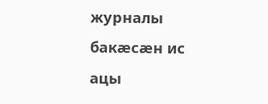журналы бакӕсӕн ис ацы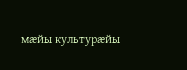мӕйы культурӕйы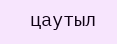цаутыл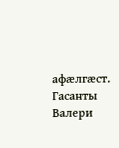афӕлгӕст.
Гасанты Валери